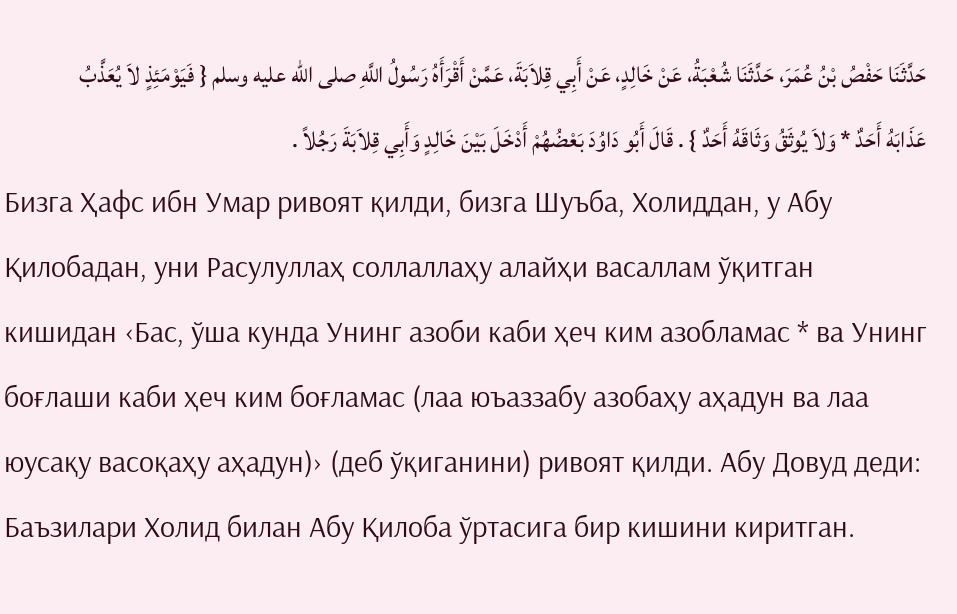حَدَّثَنَا حَفْصُ بْنُ عُمَرَ، حَدَّثَنَا شُعْبَةُ، عَنْ خَالِدٍ، عَنْ أَبِي قِلاَبَةَ، عَمَّنْ أَقْرَأَهُ رَسُولُ اللَّهِ صلى الله عليه وسلم { فَيَوْمَئِذٍ لاَ يُعَذَّبُ عَذَابَهُ أَحَدٌ * وَلاَ يُوثَقُ وَثَاقَهُ أَحَدٌ } . قَالَ أَبُو دَاوُدَ بَعْضُهُمْ أَدْخَلَ بَيْنَ خَالِدٍ وَأَبِي قِلاَبَةَ رَجُلاً .
Бизга Ҳафс ибн Умар ривоят қилди, бизга Шуъба, Холиддан, у Абу Қилобадан, уни Расулуллаҳ соллаллаҳу алайҳи васаллам ўқитган кишидан ‹Бас, ўша кунда Унинг азоби каби ҳеч ким азобламас * ва Унинг боғлаши каби ҳеч ким боғламас (лаа юъаззабу азобаҳу аҳадун ва лаа юусақу васоқаҳу аҳадун)› (деб ўқиганини) ривоят қилди. Абу Довуд деди: Баъзилари Холид билан Абу Қилоба ўртасига бир кишини киритган.